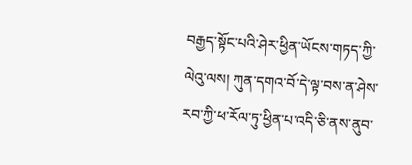བརྒྱད་སྟོང་པའི་ཤེར་ཕྱིན་ཡོངས་གཏད་ཀྱི་ལེའུ་ལས། ཀུན་དགའ་བོ་དེ་ལྟ་བས་ན་ཤེས་རབ་ཀྱི་ཕ་རོལ་ཏུ་ཕྱིན་པ་འདི་ཅི་ནས་ནུབ་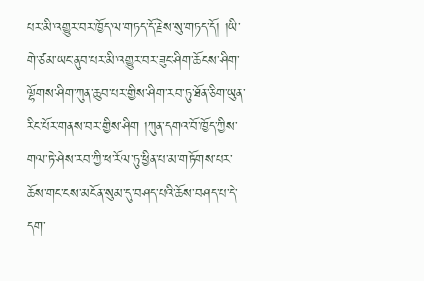པར་མི་འགྱུར་བར་ཁྱོད་ལ་གཏད་དོ་རྗེས་སུ་གཏད་དོ། །ཡི་གེ་ཙམ་ཡང་ནུབ་པར་མི་འགྱུར་བར་ཟུང་ཤིག་ཆོངས་ཤིག་ལྷོགས་ཤིག་ཀུན་ཆུབ་པར་གྱིས་ཤིག་རབ་ཏུ་ཐོན་ཅིག་ཡུན་རིང་པོར་གནས་བར་གྱིས་ཤིག །ཀུན་དགའ་བོ་ཁྱོད་ཀྱིས་གལ་ཏེ་ཤེས་རབ་ཀྱི་ཕ་རོལ་ཏུ་ཕྱིན་པ་མ་གཏོགས་པར་ཆོས་གང་ངས་མངོན་སུམ་དུ་བཤད་པའི་ཆོས་བཤད་པ་དེ་དག་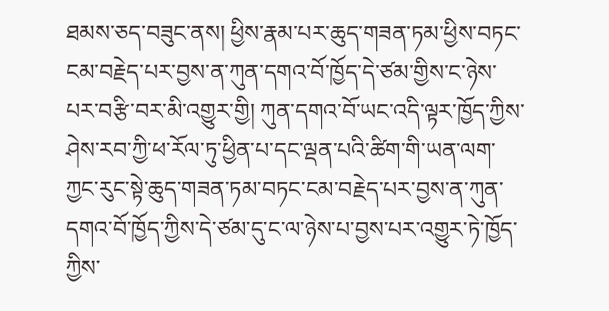ཐམས་ཅད་བཟུང་ནས། ཕྱིས་རྣམ་པར་ཆུད་གཟན་ཏམ་ཕྱིས་བཏང་ངམ་བརྗེད་པར་བྱས་ན་ཀུན་དགའ་བོ་ཁྱོད་དེ་ཙམ་གྱིས་ང་ཉེས་པར་བརྩི་བར་མི་འགྱུར་གྱི། ཀུན་དགའ་བོ་ཡང་འདི་ལྟར་ཁྱོད་ཀྱིས་ཤེས་རབ་ཀྱི་ཕ་རོལ་ཏུ་ཕྱིན་པ་དང་ལྡན་པའི་ཚིག་གི་ཡན་ལག་ཀྱང་རུང་སྟེ་ཆུད་གཟན་ཏམ་བཏང་ངམ་བརྗེད་པར་བྱས་ན་ཀུན་དགའ་བོ་ཁྱོད་ཀྱིས་དེ་ཙམ་དུ་ང་ལ་ཉེས་པ་བྱས་པར་འགྱུར་ཏེ་ཁྱོད་ཀྱིས་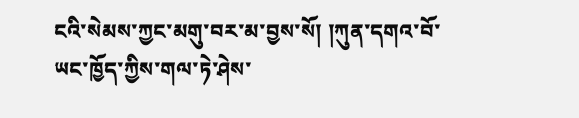ངའི་སེམས་ཀྱང་མགུ་བར་མ་བྱས་སོ། །ཀུན་དགའ་བོ་ཡང་ཁྱོད་ཀྱིས་གལ་ཏེ་ཤེས་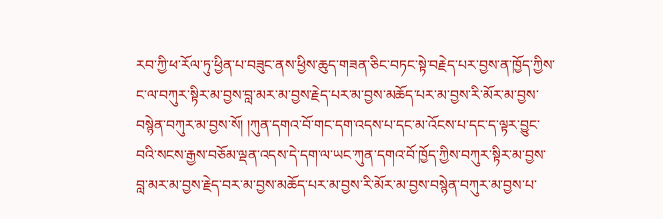རབ་ཀྱི་ཕ་རོལ་ཏུ་ཕྱིན་པ་བཟུང་ནས་ཕྱིས་ཆུད་གཟན་ཅིང་བཏང་སྟེ་བརྗེད་པར་བྱས་ན་ཁྱོད་ཀྱིས་ང་ལ་བཀུར་སྟིར་མ་བྱས་བླ་མར་མ་བྱས་རྗེད་པར་མ་བྱས་མཆོད་པར་མ་བྱས་རི་མོར་མ་བྱས་བསྙེན་བཀུར་མ་བྱས་སོ། །ཀུན་དགའ་བོ་གང་དག་འདས་པ་དང་མ་འོངས་པ་དང་ད་ལྟར་བྱུང་བའི་སངས་རྒྱས་བཅོམ་ལྡན་འདས་དེ་དག་ལ་ཡང་ཀུན་དགའ་བོ་ཁྱོད་ཀྱིས་བཀུར་སྟིར་མ་བྱས་བླ་མར་མ་བྱས་རྗེད་བར་མ་བྱས་མཆོད་པར་མ་བྱས་རི་མོར་མ་བྱས་བསྙེན་བཀུར་མ་བྱས་པ་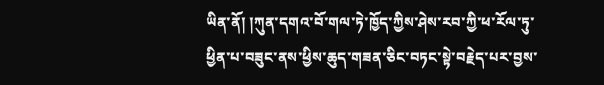ཡིན་ནོ། །ཀུན་དགའ་བོ་གལ་ཏེ་ཁྱོད་ཀྱིས་ཤེས་རབ་ཀྱི་ཕ་རོལ་ཏུ་ཕྱིན་པ་བཟུང་ནས་ཕྱིས་ཆུད་གཟན་ཅིང་བཏང་སྟེ་བརྗེད་པར་བྱས་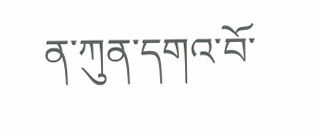ན་ཀུན་དགའ་བོ་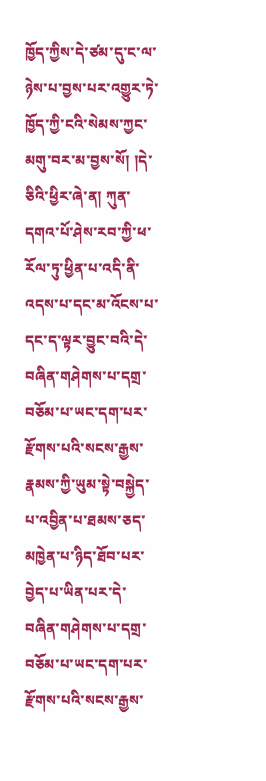ཁྱོད་ཀྱིས་དེ་ཙམ་དུ་ང་ལ་ཉེས་པ་བྱས་པར་འགྱུར་ཏེ་ཁྱོད་ཀྱི་ངའི་སེམས་ཀྱང་མགུ་བར་མ་བྱས་སོ། །དེ་ཅིའི་ཕྱིར་ཞེ་ན། ཀུན་དགའ་པོ་ཤེས་རབ་ཀྱི་ཕ་རོལ་ཏུ་ཕྱིན་པ་འདི་ནི་འདས་པ་དང་མ་འོངས་པ་དང་ད་ལྟར་བྱུང་བའི་དེ་བཞིན་གཤེགས་པ་དགྲ་བཅོམ་པ་ཡང་དག་པར་རྫོགས་པའི་སངས་རྒྱས་རྣམས་ཀྱི་ཡུམ་སྟེ་བསྐྱེད་པ་འབྱིན་པ་ཐམས་ཅད་མཁྱེན་པ་ཉིད་ཐོབ་པར་བྱེད་པ་ཡིན་པར་དེ་བཞིན་གཤེགས་པ་དགྲ་བཅོམ་པ་ཡང་དག་པར་རྫོགས་པའི་སངས་རྒྱས་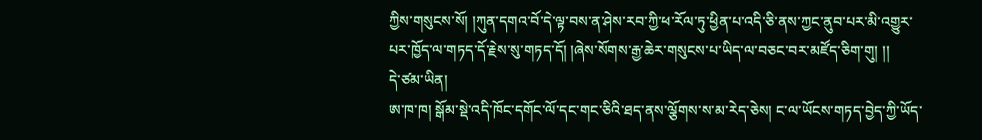ཀྱིས་གསུངས་སོ། །ཀུན་དགའ་བོ་དེ་ལྟ་བས་ན་ཤེས་རབ་ཀྱི་ཕ་རོལ་ཏུ་ཕྱིན་པ་འདི་ཅི་ནས་ཀྱང་ནུབ་པར་མི་འགྱུར་པར་ཁྱོད་ལ་གཏད་དོ་རྗེས་སུ་གཏད་དོ། །ཞེས་སོགས་རྒྱ་ཆེར་གསུངས་པ་ཡིད་ལ་བཅང་བར་མཛོད་ཅིག་གུ། །།
དེ་ཙམ་ཡིན།
ཨ་ཁ་ཁ། སྒོམ་སྡེ་འདི་ཁོང་དགོང་ལོ་དང་གང་ཅིའི་ཐད་ནས་ལྕོགས་ས་མ་རེད་ཅེས། ང་ལ་ཡོངས་གཏད་བྱེད་ཀྱི་ཡོད་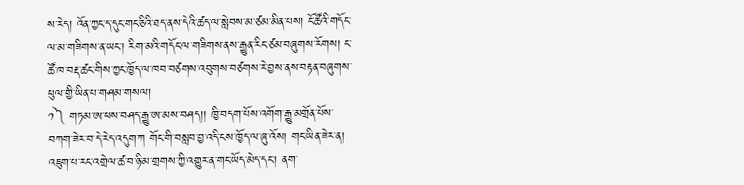ས་རེད། འོན་ཀྱང་ད་དུང་གང་ཅིའི་ཐད་ནས་དེའི་ཚད་ལ་སླེབས་མ་ཙམ་མིན་པས། ངོ་ཚོའི་གདོང་ལ་མ་གཟིགས་ན་ཡང་། རིག་མའི་གདོང་ལ་གཟིགས་ནས་རྒྱུན་རིང་ཙམ་བཞུགས་རོགས། ང་ཚོ་ཁ་བརྡ་ཚང་གིས་ཀྱང་ཁྱོད་ལ་ཁབ་བཙགས་འབུགས་བཙགས་རེ་བྱས་ནས་བརྟན་བཞུགས་ཕུལ་གྱི་ཡིན་པ་གཤམ་གསལ།
༡༽ གཏམ་ཨ་ཕས་བཤད་རྒྱུ་ཨ་མས་བཤད།། ཁྱི་བདག་པོས་འགོག་རྒྱུ་མགྲོན་པོས་བཀག་ཟེར་བ་དེ་རེད་འདུག་ཀ གོང་གི་བསླབ་བྱ་འདི་ངས་ཁྱོད་ལ་ཞུ་འོས། གང་ཡིན་ཟེར་ན། འཇུག་པ་རང་འགྲེལ་ཚ་བ་ཉི་མ་གྲགས་ཀྱི་འགྱུར་ན་གང་ཡོད་མེད་དང་། ནག་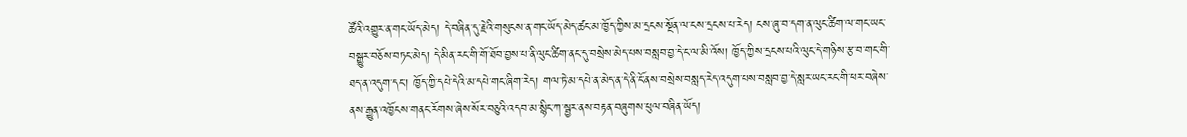ཚོའི་འགྱུར་ན་གང་ཡོད་མེད། དེ་བཞིན་དུ་རྗེའི་གསུངས་ན་གང་ཡོད་མེད་ཚང་མ་ཁྱོད་ཀྱིས་མ་དྲངས་སྔོན་ལ་ངས་དྲངས་པ་རེད། ངས་ཞུ་བ་དག་ན་ལུང་ཚིག་ལ་གང་ཡང་བསྒྱུར་བཅོས་བཏང་མེད། དེ་མིན་རང་གི་གོ་ཐོབ་བྱས་པ་ནི་ལུང་ཚིག་ནང་དུ་བསྲེས་མེད་པས་བསླབ་བྱ་དེ་ང་ལ་མི་འོས། ཁྱོད་ཀྱིས་དྲངས་པའི་ལུང་དེ་གཉིས་རྩ་བ་གང་གི་ཐད་ན་འདུག་དང་། ཁྱོད་ཀྱི་དཔེ་དེའི་མ་དཔེ་གང་ཞིག་རེད། གལ་ཏེ་མ་དཔེ་ན་མེད་ན་དེ་ནི་ངོ་ནས་བསྲེས་བསླད་རེད་འདུག་པས་བསླབ་བྱ་དེ་སླར་ཡང་རང་གི་ཕར་བཞེས་ནས་རྒྱུན་འཁྱོངས་གནང་རོགས་ཞེས་སོར་བཅུའི་འདབ་མ་སྙིང་ཀ་སྦྱར་ནས་བརྟན་བཞུགས་ཕུལ་བཞིན་ཡོད།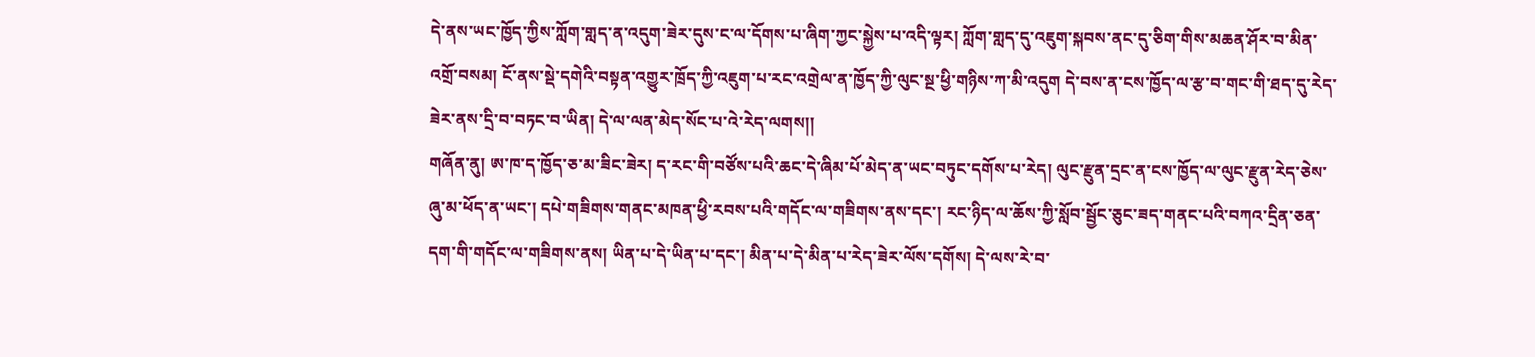དེ་ནས་ཡང་ཁྱོད་ཀྱིས་ཀློག་གླད་ན་འདུག་ཟེར་དུས་ང་ལ་དོགས་པ་ཞིག་ཀྱང་སྐྱེས་པ་འདི་ལྟར། ཀློག་གླད་དུ་འཇུག་སྐབས་ནང་དུ་ཅིག་གིས་མཆན་ཤོར་བ་མིན་འགྲོ་བསམ། ངོ་ནས་སྡེ་དགེའི་བསྟན་འགྱུར་ཁྲོད་ཀྱི་འཇུག་པ་རང་འགྲེལ་ན་ཁྱོད་ཀྱི་ལུང་སྔ་ཕྱི་གཉིས་ཀ་མི་འདུག དེ་བས་ན་ངས་ཁྱོད་ལ་རྩ་བ་གང་གི་ཐད་དུ་རེད་ཟེར་ནས་དྲི་བ་བཏང་བ་ཡིན། དེ་ལ་ལན་མེད་སོང་པ་འེ་རེད་ལགས།།
གཞོན་ནུ། ཨ་ཁ་ད་ཁྱོད་ཅ་མ་ཟིང་ཟེར། ད་རང་གི་བཙོས་པའི་ཆང་དེ་ཞིམ་པོ་མེད་ན་ཡང་བཏུང་དགོས་པ་རེད། ལུང་རྫུན་དྲང་ན་ངས་ཁྱོད་ལ་ལུང་རྫུན་རེད་ཅེས་ཞུ་མ་ཕོད་ན་ཡང་། དཔེ་གཟིགས་གནང་མཁན་ཕྱི་རབས་པའི་གདོང་ལ་གཟིགས་ནས་དང་། རང་ཉིད་ལ་ཆོས་ཀྱི་སློབ་སྦྱོང་ཅུང་ཟད་གནང་པའི་བཀའ་དྲིན་ཅན་དག་གི་གདོང་ལ་གཟིགས་ནས། ཡིན་པ་དེ་ཡིན་པ་དང་། མིན་པ་དེ་མིན་པ་རེད་ཟེར་ལོས་དགོས། དེ་ལས་རེ་བ་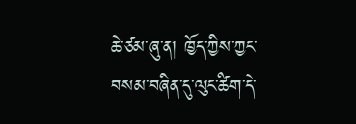ཆེ་ཙམ་ཞུ་ན། ཁྱོད་ཀྱིས་ཀྱང་བསམ་བཞིན་དུ་ལུང་ཚིག་དེ་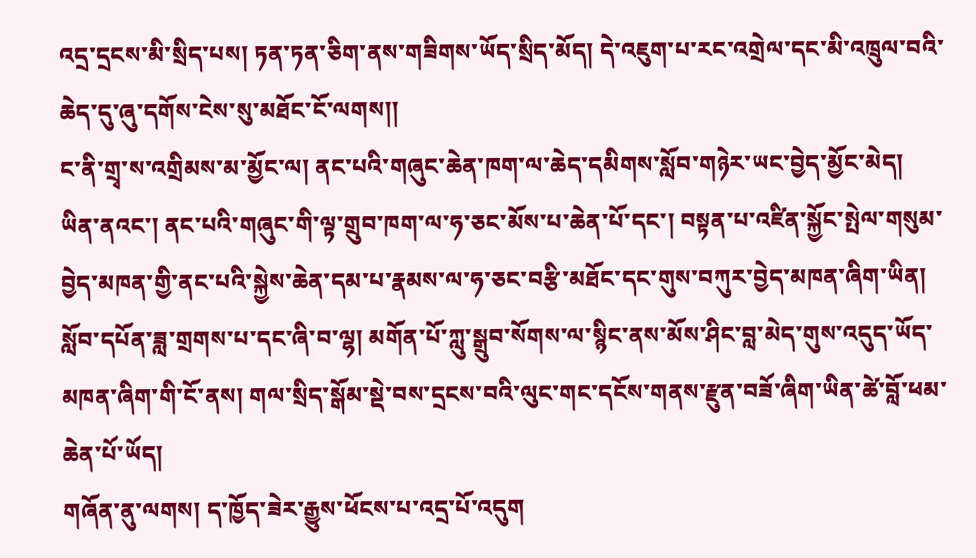འདྲ་དྲངས་མི་སྲིད་པས། ཏན་ཏན་ཅིག་ནས་གཟིགས་ཡོད་སྲིད་མོད། དེ་འཇུག་པ་རང་འགྲེལ་དང་མི་འཁྲུལ་བའི་ཆེད་དུ་ཞུ་དགོས་ངེས་སུ་མཐོང་ངོ་ལགས།།
ང་ནི་གྲྭ་ས་འགྲིམས་མ་མྱོང་ལ། ནང་པའི་གཞུང་ཆེན་ཁག་ལ་ཆེད་དམིགས་སློབ་གཉེར་ཡང་བྱེད་མྱོང་མེད།
ཡིན་ནའང་། ནང་པའི་གཞུང་གི་ལྟ་གྲུབ་ཁག་ལ་ཧ་ཅང་མོས་པ་ཆེན་པོ་དང་། བསྟན་པ་འཛིན་སྐྱོང་སྤེལ་གསུམ་བྱེད་མཁན་གྱི་ནང་པའི་སྐྱེས་ཆེན་དམ་པ་རྣམས་ལ་ཧ་ཅང་བརྩི་མཐོང་དང་གུས་བཀུར་བྱེད་མཁན་ཞིག་ཡིན།
སློབ་དཔོན་ཟླ་གྲགས་པ་དང་ཞི་བ་ལྷ། མགོན་པོ་ཀླུ་སྒྲུབ་སོགས་ལ་སྙིང་ནས་མོས་ཤིང་བླ་མེད་གུས་འདུད་ཡོད་མཁན་ཞིག་གི་ངོ་ནས། གལ་སྲིད་སྒོམ་སྡེ་བས་དྲངས་བའི་ལུང་གང་དངོས་གནས་རྫུན་བཟོ་ཞིག་ཡིན་ཚེ་བློ་ཕམ་ཆེན་པོ་ཡོད།
གཞོན་ནུ་ལགས། ད་ཁྱོད་ཟེར་རྒྱུས་ཕོངས་པ་འདྲ་པོ་འདུག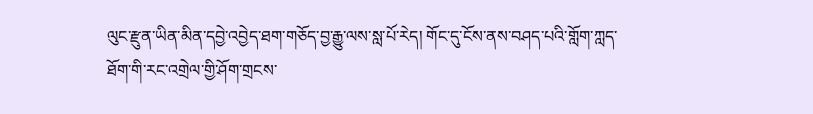ལུང་རྫུན་ཡིན་མིན་དབྱེ་འབྱེད་ཐག་གཅོད་བྱ་རྒྱུ་ལས་སླ་པོ་རེད། གོང་དུ་ངོས་ནས་བཤད་པའི་གློག་ཀླད་ཐོག་གི་རང་འགྲེལ་གྱི་ཤོག་གྲངས་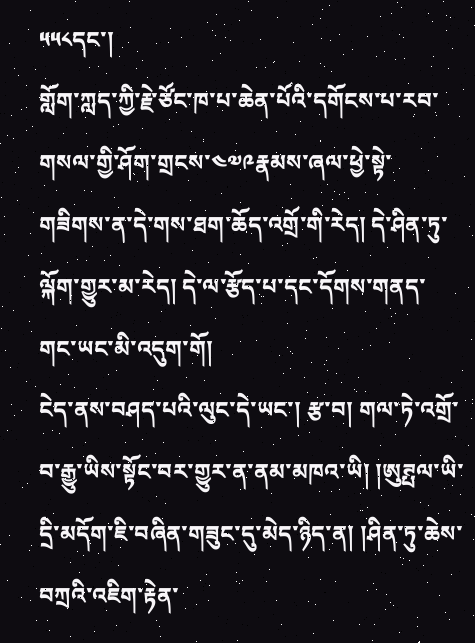༥༥༨དང་།
གློག་ཀླད་ཀྱི་རྗེ་ཙོང་ཁ་པ་ཆེན་པོའི་དགོངས་པ་རབ་གསལ་གྱི་ཤོག་གྲངས་༤༧༩རྣམས་ཞལ་ཕྱེ་སྟེ་གཟིགས་ན་དེ་གས་ཐག་ཆོད་འགྲོ་གི་རེད། དེ་ཤིན་ཏུ་ལྐོག་གྱུར་མ་རེད། དེ་ལ་རྩོད་པ་དང་དོགས་གནད་གང་ཡང་མི་འདུག་གོ།
ངེད་ནས་བཤད་པའི་ལུང་དེ་ཡང་། རྩ་བ། གལ་ཏེ་འགྲོ་བ་རྒྱུ་ཡིས་སྟོང་བར་གྱུར་ན་ནམ་མཁའ་ཡི། །ཨུཊྤལ་ཡི་དྲི་མདོག་ཇི་བཞིན་གཟུང་དུ་མེད་ཉིད་ན། །ཤིན་ཏུ་ཆེས་བཀྲའི་འཇིག་རྟེན་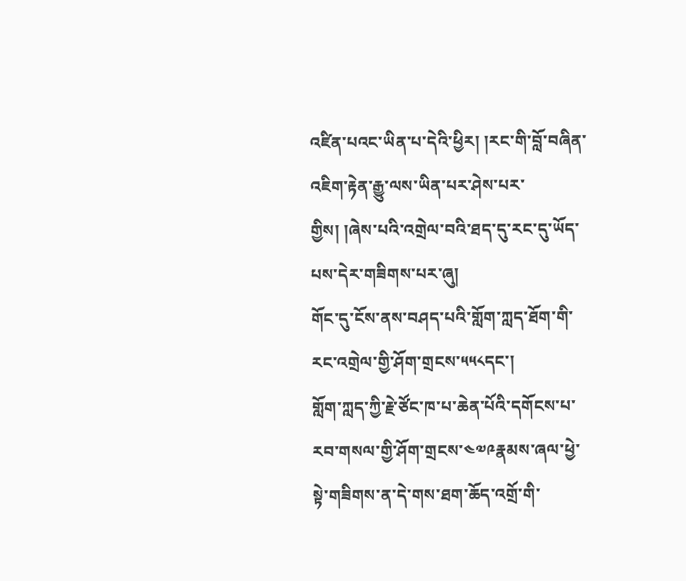འཛིན་པའང་ཡིན་པ་དེའི་ཕྱིར། །རང་གི་བློ་བཞིན་འཇིག་རྟེན་རྒྱུ་ལས་ཡིན་པར་ཤེས་པར་གྱིས། །ཞེས་པའི་འགྲེལ་བའི་ཐད་དུ་རང་དུ་ཡོད་པས་དེར་གཟིགས་པར་ཞུ།
གོང་དུ་ངོས་ནས་བཤད་པའི་གློག་ཀླད་ཐོག་གི་རང་འགྲེལ་གྱི་ཤོག་གྲངས་༥༥༨དང་།
གློག་ཀླད་ཀྱི་རྗེ་ཙོང་ཁ་པ་ཆེན་པོའི་དགོངས་པ་རབ་གསལ་གྱི་ཤོག་གྲངས་༤༧༩རྣམས་ཞལ་ཕྱེ་སྟེ་གཟིགས་ན་དེ་གས་ཐག་ཆོད་འགྲོ་གི་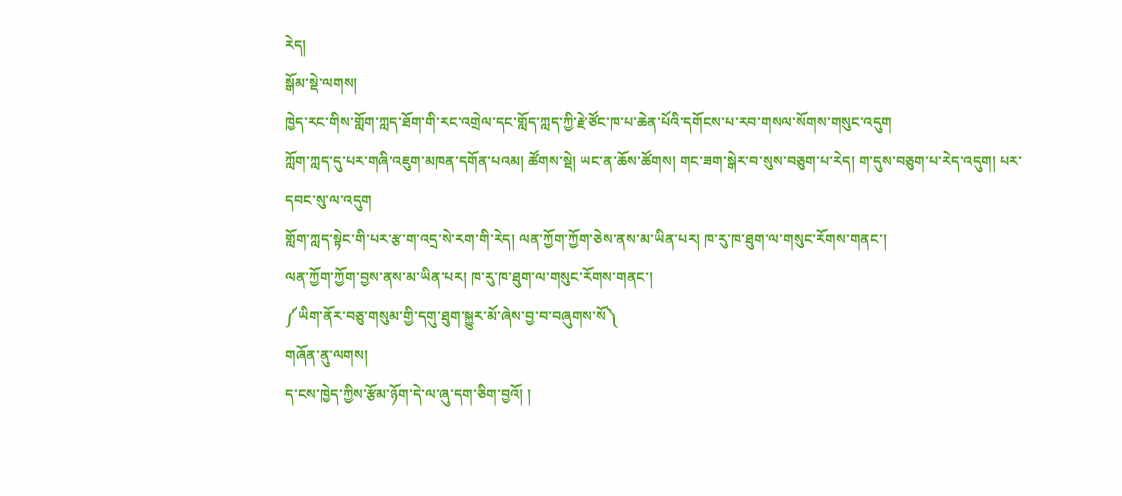རེད།
སྒོམ་སྡེ་ལགས།
ཁྱེད་རང་གིས་གློག་ཀླད་ཐོག་གི་རང་འགྲེལ་དང་གློད་ཀླད་ཀྱི་རྗེ་ཙོང་ཁ་པ་ཆེན་པོའི་དགོངས་པ་རབ་གསལ་སོགས་གསུང་འདུག
ཀློག་ཀླད་དུ་པར་གཞི་འཇུག་མཁན་དགོན་པའམ། ཚོགས་སྡེ། ཡང་ན་ཆོས་ཚོགས། གང་ཟག་སྒེར་བ་སུས་བཅུག་པ་རེད། ག་དུས་བཅུག་པ་རེད་འདུག། པར་དབང་སུ་ལ་འདུག
གློག་ཀླད་སྟེང་གི་པར་རྩ་ག་འདྲ་སེ་རག་གི་རེད། ལན་ཀྱོག་ཀྱོག་ཅེས་ནས་མ་ཡིན་པར། ཁ་རུ་ཁ་ཐུག་ལ་གསུང་རོགས་གནང་།
ལན་ཀྱོག་ཀྱོག་བྱས་ནས་མ་ཡིན་པར། ཁ་རུ་ཁ་ཐུག་ལ་གསུང་རོགས་གནང་།
༼ཡིག་ནོར་བཅུ་གསུམ་གྱི་དགུ་ཐུག་སྐྱུར་མོ་ཞེས་བྱ་བ་བཞུགས་སོ༽
གཞོན་ནུ་ལགས།
ད་ངས་ཁྱེད་ཀྱིས་རྩོམ་ཉོག་དེ་ལ་ཞུ་དག་ཅིག་བྱའོ། །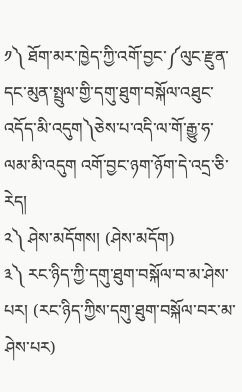༡༽ ཐོག་མར་ཁྱེད་ཀྱི་འགོ་བྱང་༼ལུང་རྫུན་དང་མུན་སྤྲུལ་གྱི་དགུ་ཐུག་བསྐོལ་འཐུང་འདོད་མི་འདུག༽ཅེས་པ་འདི་ལ་གོ་རྒྱུ་ཧ་ལམ་མི་འདུག འགོ་བྱང་ཉག་ཉོག་དེ་འདྲ་ཅི་རེད།
༢༽ ཤེས་མདོགས། (ཤེས་མདོག)
༣༽ རང་ཉིད་ཀྱི་དགུ་ཐུག་བསྐོལ་བ་མ་ཤེས་པར། (རང་ཉིད་ཀྱིས་དགུ་ཐུག་བསྐོལ་བར་མ་ཤེས་པར)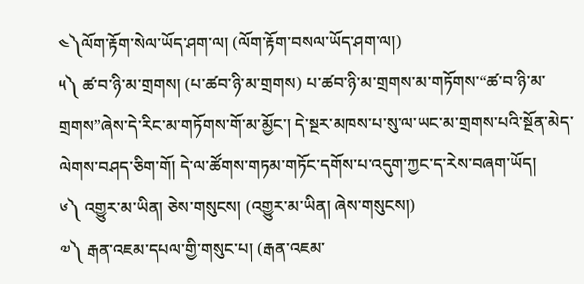༤༽ལོག་རྟོག་སེལ་ཡོད་ཤག་ལ། (ལོག་རྟོག་བསལ་ཡོད་ཤག་ལ།)
༥༽ ཚ་བ་ཉི་མ་གྲགས། (པ་ཚབ་ཉི་མ་གྲགས) པ་ཚབ་ཉི་མ་གྲགས་མ་གཏོགས་“ཚ་བ་ཉི་མ་གྲགས”ཞེས་དེ་རིང་མ་གཏོགས་གོ་མ་མྱོང་། དེ་སྔར་མཁས་པ་སུ་ལ་ཡང་མ་གྲགས་པའི་སྔོན་མེད་ལེགས་བཤད་ཅིག་གོ། དེ་ལ་ཚོགས་གཏམ་གཏོང་དགོས་པ་འདུག་ཀྱང་ད་རེས་བཞག་ཡོད།
༦༽ འགྱུར་མ་ཡིན། ཅེས་གསུངས། (འགྱུར་མ་ཡིན། ཞེས་གསུངས།)
༧༽ རྒན་འཇམ་དཔལ་གྱི་གསུང་པ། (རྒན་འཇམ་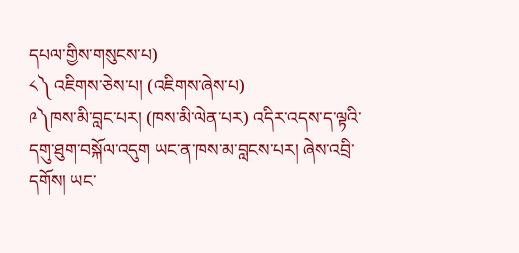དཔལ་གྱིས་གསུངས་པ)
༨༽ འཇིགས་ཅེས་པ། (འཇིགས་ཞེས་པ)
༩༽ཁས་མི་བླང་པར། (ཁས་མི་ལེན་པར) འདིར་འདས་ད་ལྟའི་དགུ་ཐུག་བསྐོལ་འདུག ཡང་ན་ཁས་མ་བླངས་པར། ཞེས་འབྲི་དགོས། ཡང་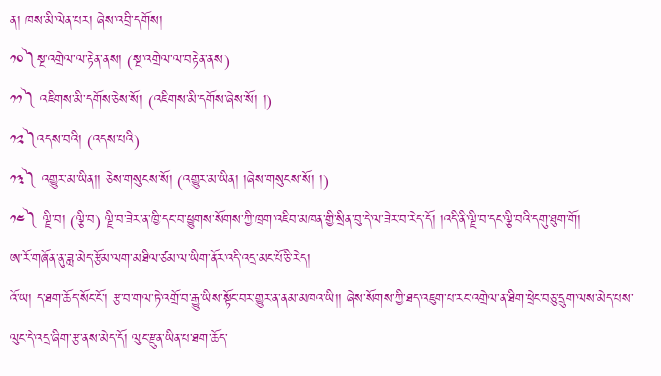ན། ཁས་མི་ལེན་པར། ཞེས་འབྲི་དགོས།
༡༠༽སྔ་འགྲེལ་ལ་རྟེན་ནས། (སྔ་འགྲེལ་ལ་བརྟེན་ནས)
༡༡༽ འཇིགས་མི་དགོས་ཅེས་སོ། (འཇིགས་མི་དགོས་ཞེས་སོ། །)
༡༢༽འདས་བའི། (འདས་པའི)
༡༣༽ འགྱུར་མ་ཡིན།། ཅེས་གསུངས་སོ། (འགྱུར་མ་ཡིན། །ཞེས་གསུངས་སོ། །)
༡༤༽ ལྗི་བ། (ལྕི་བ) ལྗི་བ་ཟེར་ན་ཁྱི་དང་བ་ཕྱུགས་སོགས་ཀྱི་ཁྲག་འཇིབ་མཁན་གྱི་སྲིན་བུ་དེ་ལ་ཟེར་བ་རེད་དོ། །འདི་ནི་ལྗི་བ་དང་ལྕི་བའི་དགུ་ཐུག་གོ།
ཨ་རོ་གཞོན་ནུ་ཟླ་མེད་རྩོམ་ལག་མཐིལ་ཙམ་ལ་ཡིག་ནོར་འདི་འདྲ་མང་པོ་ཅི་རེད།
འོ་ཡ། ད་ཐག་ཆོད་སོང་ངོ་། རྩ་བ་གལ་ཏེ་འགྲོ་བ་རྒྱུ་ཡིས་སྟོང་བར་གྱུར་ན་ནམ་མཁའ་ཡི།། ཞེས་སོགས་ཀྱི་ཐད་འཇུག་པ་རང་འགྲེལ་ན་ཐིག་ཕྲེང་བཅུ་དྲུག་ལས་མེད་པས་ལུང་དེ་འདྲ་ཞིག་རྩ་ནས་མེད་དོ། ལུང་རྫུན་ཡིན་པ་ཐག་ཆོད་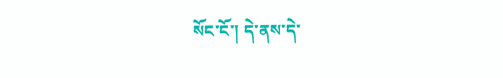སོང་ངོ་། དེ་ནས་དེ་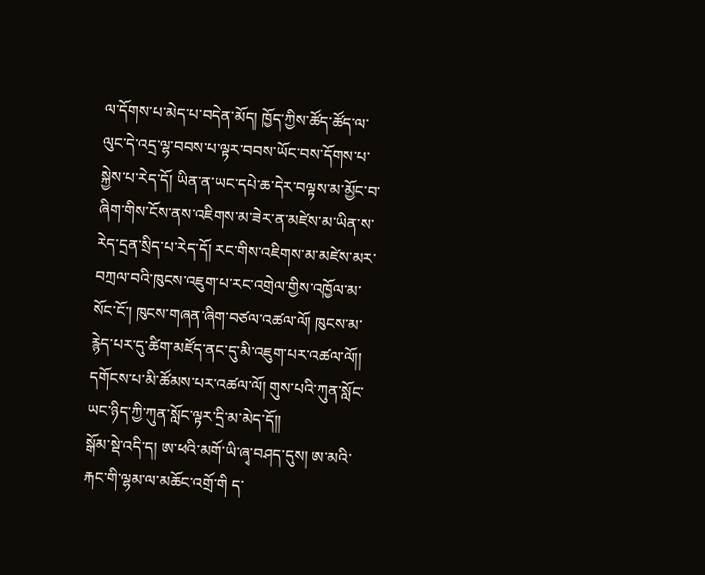ལ་དོགས་པ་མེད་པ་བདེན་མོད། ཁྱོད་ཀྱིས་ཚོད་ཚོད་ལ་ལུང་དེ་འདྲ་ལྷ་བབས་པ་ལྟར་བབས་ཡོང་བས་དོགས་པ་སྐྱེས་པ་རེད་དོ། ཡིན་ན་ཡང་དཔེ་ཆ་དེར་བལྟས་མ་མྱོང་བ་ཞིག་གིས་ངོས་ནས་འཇིགས་མ་ཟེར་ན་མཛེས་མ་ཡིན་ས་རེད་དྲན་སྲིད་པ་རེད་དོ། རང་གིས་འཇིགས་མ་མཛེས་མར་བཀྲལ་བའི་ཁུངས་འཇུག་པ་རང་འགྲེལ་གྱིས་འཁྱོལ་མ་སོང་ངོ་། ཁུངས་གཞན་ཞིག་བཙལ་འཚལ་ལོ། ཁུངས་མ་རྙེད་པར་དུ་ཚིག་མཛོད་ནང་དུ་མི་འཇུག་པར་འཚལ་ལོ།། དགོངས་པ་མི་ཚོམས་པར་འཚལ་ལོ། གུས་པའི་ཀུན་སློང་ཡང་ཉིད་ཀྱི་ཀུན་སློང་ལྟར་དྲི་མ་མེད་དོ།།
སྒོམ་སྡེ་འདི་ད། ཨ་ཕའི་མགོ་ཡི་ཞྭ་བཤད་དུས། ཨ་མའི་རྐང་གི་ལྷམ་ལ་མཆོང་འགྲོ་གི ད་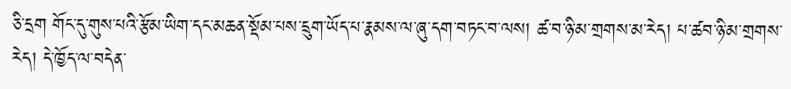ཅི་དྲག གོང་དུ་གུས་པའི་རྩོམ་ཡིག་དང་མཆན་སྡོམ་པས་དྲུག་ཡོད་པ་རྣམས་ལ་ཞུ་དག་བཏང་བ་ལས། ཚ་བ་ཉི་མ་གྲགས་མ་རེད། པ་ཚབ་ཉི་མ་གྲགས་རེད། དེ་ཁྱོད་ལ་བདེན་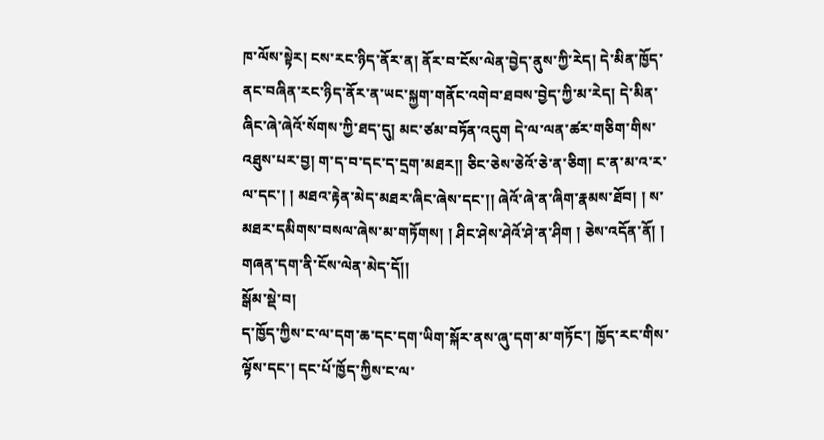ཁ་ལོས་སྟེར། ངས་རང་ཉིད་ནོར་ན། ནོར་བ་ངོས་ལེན་བྱེད་ནུས་ཀྱི་རེད། དེ་མིན་ཁྱོད་ནང་བཞིན་རང་ཉིད་ནོར་ན་ཡང་སྐྱག་གནོང་འགེབ་ཐབས་བྱེད་ཀྱི་མ་རེད། དེ་མིན་ཞིང་ཞེ་ཞེའོ་སོགས་ཀྱི་ཐད་དུ། མང་ཙམ་བཏོན་འདུག དེ་ལ་ལན་ཚར་གཅིག་གིས་འཐུས་པར་བྱ། ག་ད་བ་དང་ད་དྲག་མཐར།། ཅིང་ཅེས་ཅེའོ་ཅེ་ན་ཅིག། ང་ན་མ་འ་ར་ལ་དང་། ། མཐའ་རྟེན་མེད་མཐར་ཞིང་ཞེས་དང་།། ཞེའོ་ཞེ་ན་ཞིག་རྣམས་ཐོབ། ། ས་མཐར་དམིགས་བསལ་ཞེས་མ་གཏོགས། ། ཤིང་ཤེས་ཤེའོ་ཤེ་ན་ཤིག ། ཅེས་འདོན་ནོ། ། གཞན་དག་ནི་ངོས་ལེན་མེད་དོ།།
སྒོམ་སྡེ་བ།
ད་ཁྱོད་ཀྱིས་ང་ལ་དག་ཆ་དང་དག་ཡིག་སྐོར་ནས་ཞུ་དག་མ་གཏོང་། ཁྱོད་རང་གིས་ལྟོས་དང་། དང་པོ་ཁྱོད་ཀྱིས་ང་ལ་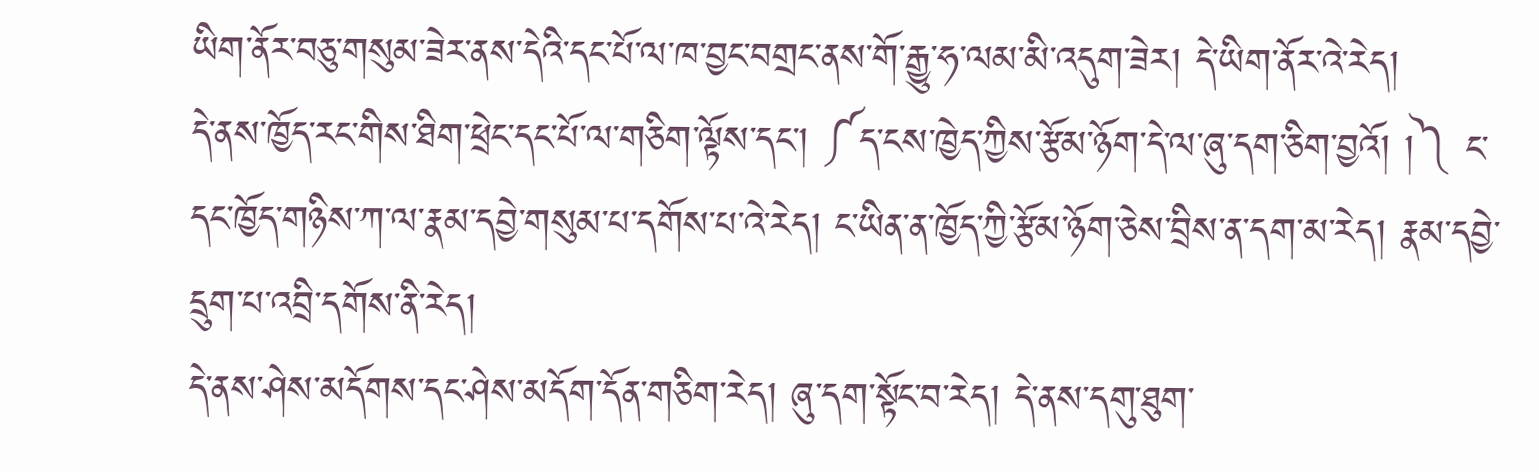ཡིག་ནོར་བཅུ་གསུམ་ཟེར་ནས་དེའི་དང་པོ་ལ་ཁ་བྱང་བགྲང་ནས་གོ་རྒྱུ་ཧ་ལམ་མི་འདུག་ཟེར། དེ་ཡིག་ནོར་འེ་རེད།
དེ་ནས་ཁྱོད་རང་གིས་ཐིག་ཕྲེང་དང་པོ་ལ་གཅིག་ལྟོས་དང་། ༼ད་ངས་ཁྱེད་ཀྱིས་རྩོམ་ཉོག་དེ་ལ་ཞུ་དག་ཅིག་བྱའོ། །༽ ང་དང་ཁྱོད་གཉིས་ཀ་ལ་རྣམ་དབྱེ་གསུམ་པ་དགོས་པ་འེ་རེད། ང་ཡིན་ན་ཁྱོད་ཀྱི་རྩོམ་ཉོག་ཅེས་བྲིས་ན་དག་མ་རེད། རྣམ་དབྱེ་དྲུག་པ་འབྲི་དགོས་ནི་རེད།
དེ་ནས་ཤེས་མདོགས་དང་ཤེས་མདོག་དོན་གཅིག་རེད། ཞུ་དག་སྟོང་བ་རེད། དེ་ནས་དགུ་ཐུག་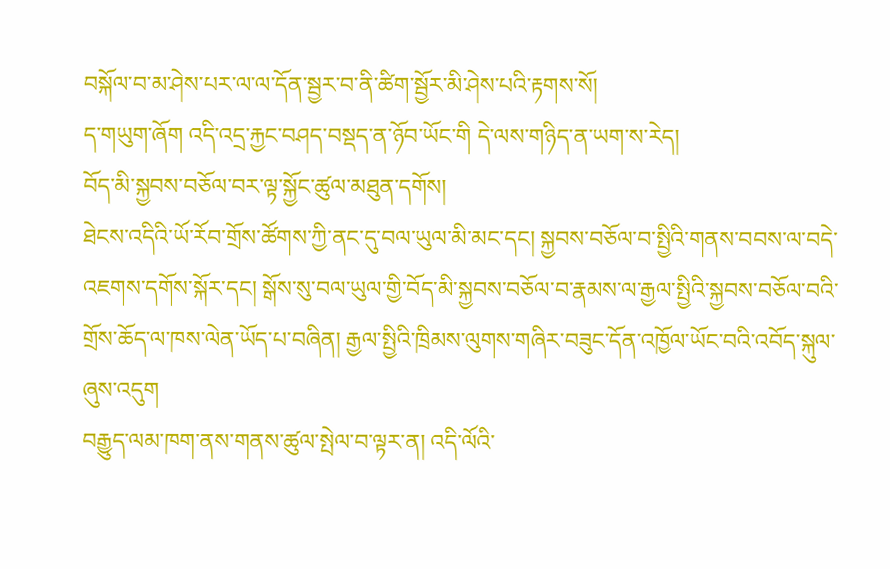བསྐོལ་བ་མ་ཤེས་པར་ལ་ལ་དོན་སྦྱར་བ་ནི་ཚིག་སྦྱོར་མི་ཤེས་པའི་རྟགས་སོ།
ད་གཡུག་ཞོག འདི་འདྲ་རྐྱང་བཤད་བསྡད་ན་ཉོབ་ཡོང་གི དེ་ལས་གཉིད་ན་ཡག་ས་རེད།
བོད་མི་སྐྱབས་བཅོལ་བར་ལྟ་སྐྱོང་ཚུལ་མཐུན་དགོས།
ཐེངས་འདིའི་ཡོ་རོབ་གྲོས་ཚོགས་ཀྱི་ནང་དུ་བལ་ཡུལ་མི་མང་དང། སྐྱབས་བཅོལ་བ་སྤྱིའི་གནས་བབས་ལ་བདེ་འཇགས་དགོས་སྐོར་དང། སྒོས་སུ་བལ་ཡུལ་གྱི་བོད་མི་སྐྱབས་བཅོལ་བ་རྣམས་ལ་རྒྱལ་སྤྱིའི་སྐྱབས་བཅོལ་བའི་གྲོས་ཆོད་ལ་ཁས་ལེན་ཡོད་པ་བཞིན། རྒྱལ་སྤྱིའི་ཁྲིམས་ལུགས་གཞིར་བཟུང་དོན་འཁྱོལ་ཡོང་བའི་འབོད་སྐུལ་ཞུས་འདུག
བརྒྱུད་ལམ་ཁག་ནས་གནས་ཚུལ་སྤེལ་བ་ལྟར་ན། འདི་ལོའི་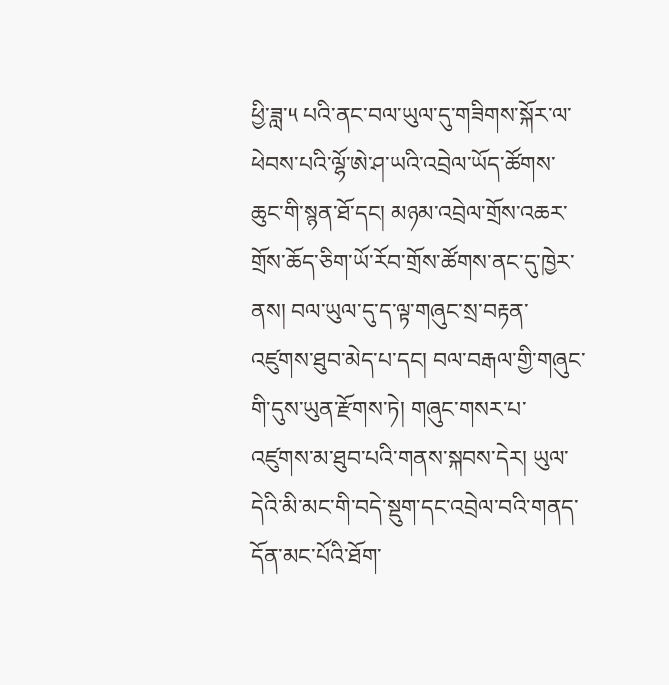ཕྱི་ཟླ་༥ པའི་ནང་བལ་ཡུལ་དུ་གཟིགས་སྐོར་ལ་ཕེབས་པའི་ལྷོ་ཨེ་ཤ་ཡའི་འབྲེལ་ཡོད་ཚོགས་ཆུང་གི་སྙན་ཐོ་དང། མཉམ་འབྲེལ་གྲོས་འཆར་གྲོས་ཆོད་ཅིག་ཡོ་རོབ་གྲོས་ཚོགས་ནང་དུ་ཁྱེར་ནས། བལ་ཡུལ་དུ་ད་ལྟ་གཞུང་སྲ་བརྟན་འཛུགས་ཐུབ་མེད་པ་དང། བལ་བརྒལ་གྱི་གཞུང་གི་དུས་ཡུན་རྫོགས་ཏེ། གཞུང་གསར་པ་འཛུགས་མ་ཐུབ་པའི་གནས་སྐབས་དེར། ཡུལ་དེའི་མི་མང་གི་བདེ་སྡུག་དང་འབྲེལ་བའི་གནད་དོན་མང་པོའི་ཐོག་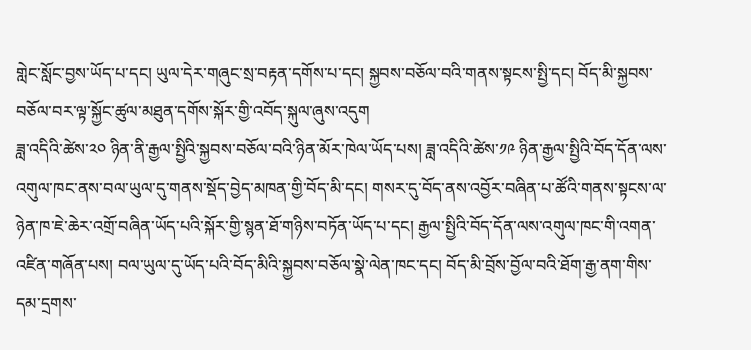གླེང་སློང་བྱས་ཡོད་པ་དང། ཡུལ་དེར་གཞུང་སྲ་བརྟན་དགོས་པ་དང། སྐྱབས་བཅོལ་བའི་གནས་སྟངས་སྤྱི་དང། བོད་མི་སྐྱབས་བཅོལ་བར་ལྟ་སྐྱོང་ཚུལ་མཐུན་དགོས་སྐོར་གྱི་འབོད་སྐུལ་ཞུས་འདུག
ཟླ་འདིའི་ཚེས་༢༠ ཉིན་ནི་རྒྱལ་སྤྱིའི་སྐྱབས་བཅོལ་བའི་ཉིན་མོར་ཁེལ་ཡོད་པས། ཟླ་འདིའི་ཚེས་༡༩ ཉིན་རྒྱལ་སྤྱིའི་བོད་དོན་ལས་འགུལ་ཁང་ནས་བལ་ཡུལ་དུ་གནས་སྡོད་བྱེད་མཁན་གྱི་བོད་མི་དང། གསར་དུ་བོད་ནས་འབྱོར་བཞིན་པ་ཚོའི་གནས་སྟངས་ལ་ཉེན་ཁ་ཇེ་ཆེར་འགྲོ་བཞིན་ཡོད་པའི་སྐོར་གྱི་སྙན་ཐོ་གཉིས་བཏོན་ཡོད་པ་དང། རྒྱལ་སྤྱིའི་བོད་དོན་ལས་འགུལ་ཁང་གི་འགན་འཛིན་གཞོན་པས། བལ་ཡུལ་དུ་ཡོད་པའི་བོད་མིའི་སྐྱབས་བཅོལ་སྣེ་ལེན་ཁང་དང། བོད་མི་བྲོས་བྱོལ་བའི་ཐོག་རྒྱ་ནག་གིས་དམ་དྲགས་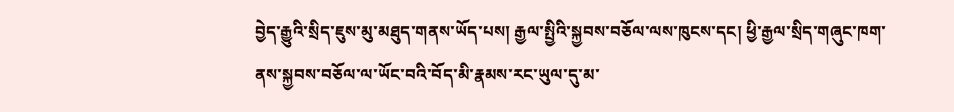བྱེད་རྒྱུའི་སྲིད་ཇུས་མུ་མཐུད་གནས་ཡོད་པས། རྒྱལ་སྤྱིའི་སྐྱབས་བཅོལ་ལས་ཁུངས་དང། ཕྱི་རྒྱལ་སྲིད་གཞུང་ཁག་ནས་སྐྱབས་བཅོལ་ལ་ཡོང་བའི་བོད་མི་རྣམས་རང་ཡུལ་དུ་མ་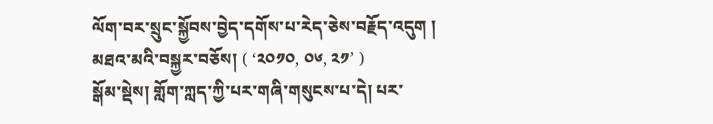ལོག་བར་སྲུང་སྐྱོབས་བྱེད་དགོས་པ་རེད་ཅེས་བརྗོད་འདུག །
མཐའ་མའི་བསྐྱར་བཅོས། ( ‘༢༠༡༠, ༠༦, ༢༡’ )
སྒོམ་སྡེས། གློག་ཀླད་ཀྱི་པར་གཞི་གསུངས་པ་དེ། པར་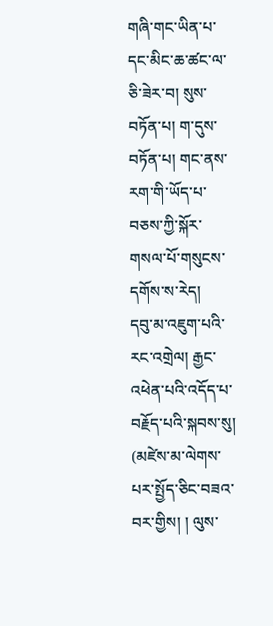གཞི་གང་ཡིན་པ་དང་མིང་ཆ་ཚང་ལ་ཅི་ཟེར་བ། སུས་བཏོན་པ། ག་དུས་བཏོན་པ། གང་ནས་རག་གི་ཡོད་པ་བཅས་ཀྱི་སྐོར་གསལ་པོ་གསུངས་དགོས་ས་རེད།
དབུ་མ་འཇུག་པའི་རང་འགྲེལ། རྒྱང་འཕེན་པའི་འདོད་པ་བརྗོད་པའི་སྐབས་སུ། (མཛེས་མ་ལེགས་པར་སྤྱོད་ཅིང་བཟའ་ བར་གྱིས། ། ལུས་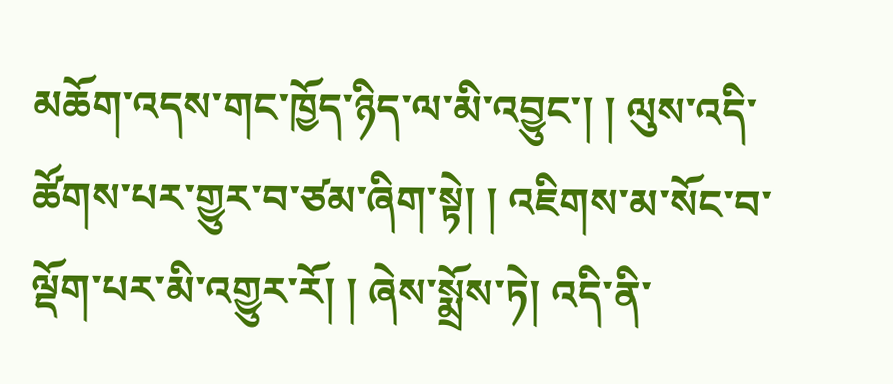མཆོག་འདས་གང་ཁྱོད་ཉིད་ལ་མི་འབྱུང་། ། ལུས་འདི་ཚོགས་པར་གྱུར་བ་ཙམ་ཞིག་སྟེ། ། འཇིགས་མ་སོང་བ་ལྡོག་པར་མི་འགྱུར་རོ། ། ཞེས་སྨྲོས་ཏེ། འདི་ནི་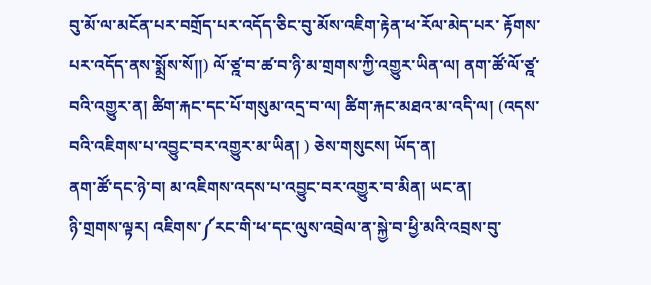བུ་མོ་ལ་མངོན་པར་བགྲོད་པར་འདོད་ཅིང་བུ་མོས་འཇིག་རྟེན་ཕ་རོལ་མེད་པར་ རྟོགས་པར་འདོད་ནས་སྨྲོས་སོ།།) ལོ་ཙྰ་བ་ཚ་བ་ཉི་མ་གྲགས་ཀྱི་འགྱུར་ཡིན་ལ། ནག་ཚོ་ལོ་ཙྰ་བའི་འགྱུར་ན། ཚིག་རྐང་དང་པོ་གསུམ་འདྲ་བ་ལ། ཚིག་རྐང་མཐའ་མ་འདི་ལ། (འདས་བའི་འཇིགས་པ་འབྱུང་བར་འགྱུར་མ་ཡིན། ) ཅེས་གསུངས། ཡོད་ན།
ནག་ཚོ་དང་ཉེ་བ། མ་འཇིགས་འདས་པ་འབྱུང་བར་འགྱུར་བ་མིན། ཡང་ན།
ཉི་གྲགས་ལྟར། འཇིགས་༼རང་གི་ཕ་དང་ལུས་འབྲེལ་ན་སྐྱེ་བ་ཕྱི་མའི་འབྲས་བུ་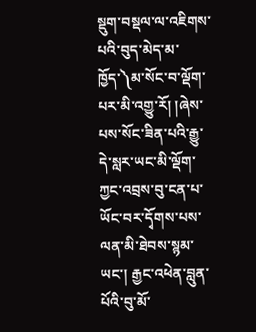སྡུག་བསྡལ་ལ་འཇིགས་པའི་བུད་མེད་མ་ཁྱོད་༽མ་སོང་བ་ལྡོག་པར་མི་འགྱུ་རོ། །ཞེས་པས་སོང་ཟིན་པའི་རྒྱུ་དེ་སླར་ཡང་མི་ལྡོག་ཀྱང་འབྲས་བུ་ངན་པ་ཡོང་བར་དྭོགས་པས་ལན་མི་ཐེབས་སྙམ་ཡང་། རྒྱང་འཕེན་བླུན་པོའི་བུ་མོ་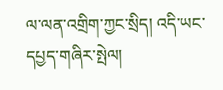ལ་ལན་འགྲིག་ཀྱང་སྲིད། འདི་ཡང་དཔྱད་གཞིར་སྤེལ།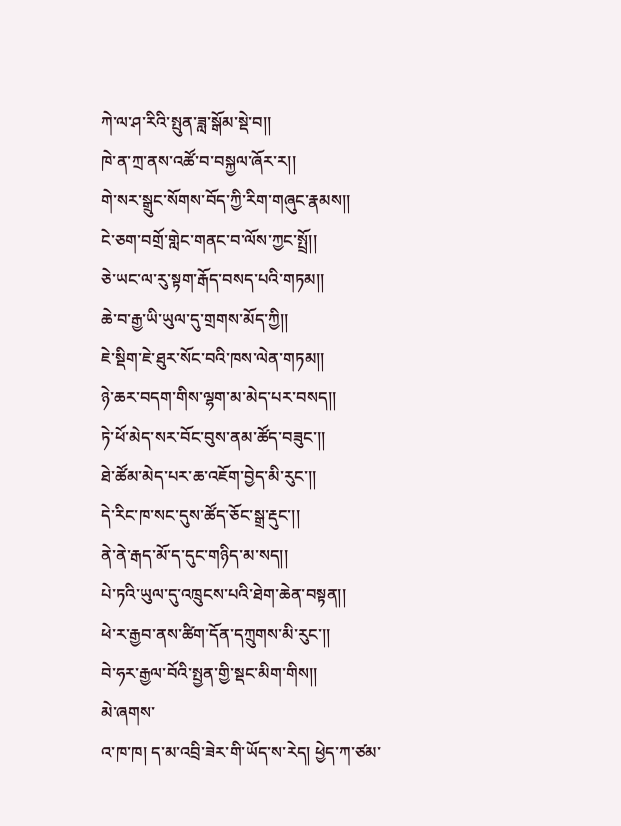ཀེ་ལ་ཤ་རིའི་སྤུན་ཟླ་སྒོམ་སྡེ་བ།།
ཁེ་ན་ཀྲ་ནས་འཚོ་བ་བསྐྱལ་ཞོར་ར།།
གེ་སར་སྒྲུང་སོགས་བོད་ཀྱི་རིག་གཞུང་རྣམས།།
ངེ་ཅག་བགྲོ་གླེང་གནང་བ་ལོས་ཀྱང་སྤྲོ།།
ཅེ་ཡང་ལ་རུ་སྟག་རྒོད་བསད་པའི་གཏམ།།
ཆེ་བ་རྒྱ་ཡི་ཡུལ་དུ་གྲགས་མོད་ཀྱི།།
ཇེ་སྡིག་ཇེ་ཐུར་སོང་བའི་ཁས་ལེན་གཏམ།།
ཉེ་ཆར་བདག་གིས་ལྷག་མ་མེད་པར་བསད།།
ཏེ་ཕོ་མེད་སར་བོང་བུས་ནམ་ཚོད་བཟུང་།།
ཐེ་ཚོམ་མེད་པར་ཆ་འཇོག་བྱེད་མི་རུང་།།
དེ་རིང་ཁ་སང་དུས་ཚོད་ཅོང་སྒྲ་རྡུང་།།
ནེ་ནེ་རྒད་མོ་ད་དུང་གཉིད་མ་སད།།
པེ་ཏའི་ཡུལ་དུ་འཁྲུངས་པའི་ཐེག་ཆེན་བསྟན།།
ཕེ་ར་རྒྱབ་ནས་ཚིག་དོན་དཀྲུགས་མི་རུང་།།
བེ་ཧར་རྒྱལ་བོའི་སྤྱན་གྱི་སྡང་མིག་གིས།།
མེ་ཞགས་
འ་ཁ་ཁ། ད་མ་འབྲི་ཟེར་གི་ཡོད་ས་རེད། ཕྱེད་ཀ་ཙམ་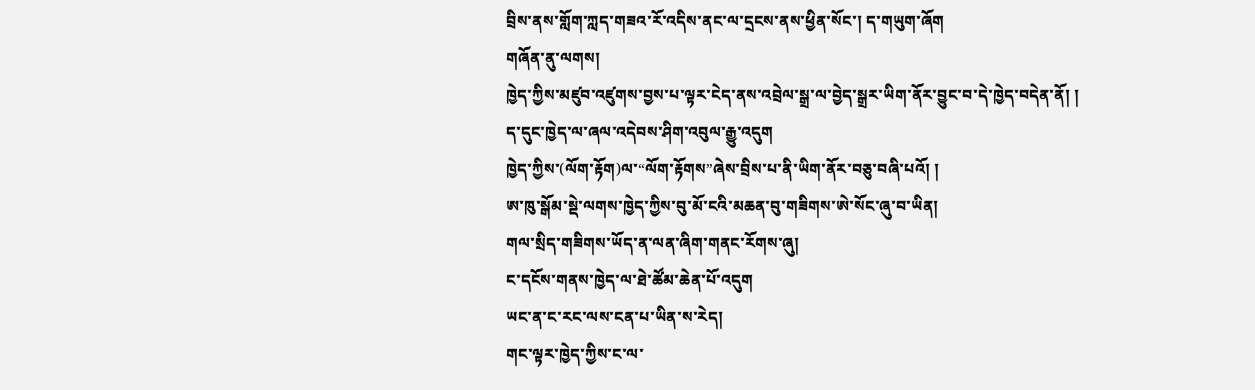བྲིས་ནས་གློག་ཀླད་གཟའ་རོ་འདིས་ནང་ལ་དྲངས་ནས་ཕྱིན་སོང་། ད་གཡུག་ཞོག
གཞོན་ནུ་ལགས།
ཁྱེད་ཀྱིས་མཛུབ་འཛུགས་བྱས་པ་ལྟར་ངེད་ནས་འབྲེལ་སྒྲ་ལ་བྱེད་སྒྲར་ཡིག་ནོར་བྱུང་བ་དེ་ཁྱེད་བདེན་ནོ། །
ད་དུང་ཁྱེད་ལ་ཞལ་འདེབས་ཤིག་འབུལ་རྒྱུ་འདུག
ཁྱེད་ཀྱིས་(ལོག་རྟོག)ལ་“ལོག་རྟོགས”ཞེས་བྲིས་པ་ནི་ཡིག་ནོར་བཅུ་བཞི་པའོ། །
ཨ་ཁུ་སྒོམ་སྡེ་ལགས་ཁྱེད་ཀྱིས་བུ་མོ་ངའི་མཆན་བུ་གཟིགས་ཨེ་སོང་ཞུ་བ་ཡིན།
གལ་སྲིད་གཟིགས་ཡོད་ན་ལན་ཞིག་གནང་རོགས་ཞུ།
ང་དངོས་གནས་ཁྱེད་ལ་ཐེ་ཚོམ་ཆེན་པོ་འདུག
ཡང་ན་ང་རང་ལས་ངན་པ་ཡིན་ས་རེད།
གང་ལྟར་ཁྱེད་ཀྱིས་ང་ལ་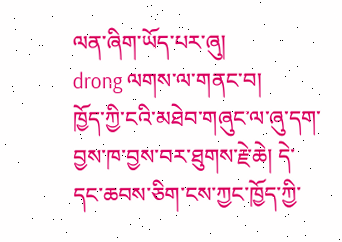ལན་ཞིག་ཡོད་པར་ཞུ།
drong ལགས་ལ་གནང་བ།
ཁྱོད་ཀྱི་ངའི་མཐེབ་གཞུང་ལ་ཞུ་དག་བྱས་ཁ་བྱས་བར་ཐུགས་རྗེ་ཆེ། དེ་དང་ཆབས་ཅིག་ངས་ཀྱང་ཁྱོད་ཀྱི་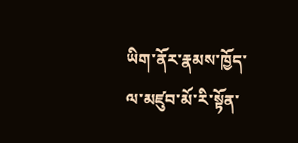ཡིག་ནོར་རྣམས་ཁྱོད་ལ་མཛུབ་མོ་རི་སྟོན་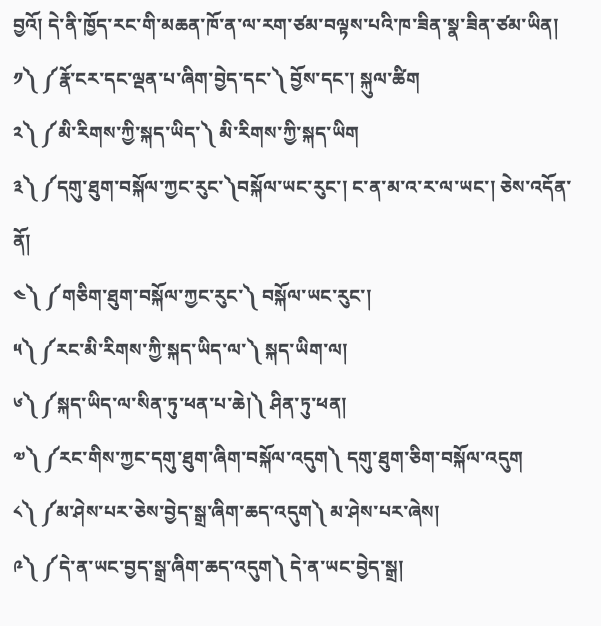བྱའོ། དེ་ནི་ཁྱོད་རང་གི་མཆན་ཁོ་ན་ལ་རག་ཙམ་བལྟས་པའི་ཁ་ཟིན་སྣ་ཟིན་ཙམ་ཡིན།
༡༽ ༼རྣོ་ངར་དང་ལྡན་པ་ཞིག་བྱེད་དང་༽ བྱོས་དང་། སྐུལ་ཚིག
༢༽ ༼མི་རིགས་ཀྱི་སྐད་ཡིད་༽ མི་རིགས་ཀྱི་སྐད་ཡིག
༣༽ ༼དགུ་ཐུག་བསྐོལ་ཀྱང་རུང་༽བསྐོལ་ཡང་རུང་། ང་ན་མ་འ་ར་ལ་ཡང་། ཅེས་འདོན་ནོ།
༤༽ ༼གཅིག་ཐུག་བསྐོལ་ཀྱང་རུང་༽ བསྐོལ་ཡང་རུང་།
༥༽ ༼རང་མི་རིགས་ཀྱི་སྐད་ཡིད་ལ་༽ སྐད་ཡིག་ལ།
༦༽ ༼སྐད་ཡིད་ལ་སིན་ཏུ་ཕན་པ་ཆེ།༽ ཤིན་ཏུ་ཕན།
༧༽ ༼རང་གིས་ཀྱང་དགུ་ཐུག་ཞིག་བསྐོལ་འདུག༽ དགུ་ཐུག་ཅིག་བསྐོལ་འདུག
༨༽ ༼མ་ཤེས་པར་ཅེས་བྱེད་སྒྲ་ཞིག་ཆད་འདུག༽ མ་ཤེས་པར་ཞེས།
༩༽ ༼དེ་ན་ཡང་བྱད་སྒྲ་ཞིག་ཆད་འདུག༽ དེ་ན་ཡང་བྱེད་སྒྲ།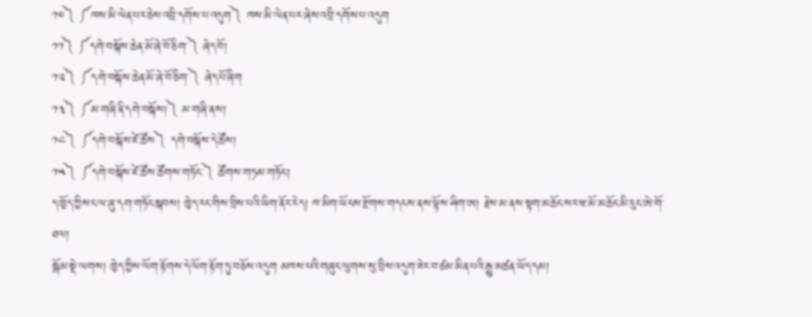༡༠༽ ༼ཁས་མི་ལེན་པར་ཅེས་འབྲི་དགོས་པ་འདུག༽ ཁས་མི་ལེན་པར་ཞེས་འབྲི་དགོས་པ་འདུག
༡༡༽ ༼དགེ་བསྐོས་ཆེན་མོ་ཞེ་བོ་ཅིག་༽ ཞེད་བོ།
༡༢༽ ༼དགེ་བསྐོས་ཆེན་མོ་ཞེ་བོ་ཅིག་༽ ཞེད་པོ་ཞིག
༡༣༽ ༼མ་གཞི་ནི་དགེ་བསྐོས།༽ མ་གཞི་ནས།
༡༤༽ ༼དགེ་བསྐོས་ཛེ་ཚོས༽ དགེ་བསྐོས་དེ་ཚོས།
༡༥༽ ༼དགེ་བསྐོས་ཛེ་ཚོས་ཚོགས་གཏོང་༽ ཚོགས་གཏམ་གཏོང་།
ད་ཁྱོད་ཀྱིས་ང་ལ་ཞུ་དག་གཏོང་སྐབས། ཁྱེད་རང་གིས་བྲིས་པའི་ཡིག་ནོར་རེད། ཁ་མིག་ཡོངས་རྫོགས་གདངས་ནས་ལྟོས་ཤིག་ཨ། རྗེས་མ་ནས་སྟག་མཆོང་སར་ཝ་མོ་མཆོང་མི་རུང་ཨེ་གོ་ཐལ།
སྒོམ་སྡེ་ལགས། ཁྱེད་ཀྱིས་ལོག་རྟོགས་དེ་ལོག་རྟོག་ཏུ་བཅོས་འདུག མཁས་པའི་གཞུང་ལུགས་སུ་བྲིས་འདུག་ཟེར་བ་ཙམ་མིན་པའི་རྒྱུ་མཚན་ཡོད་དམ།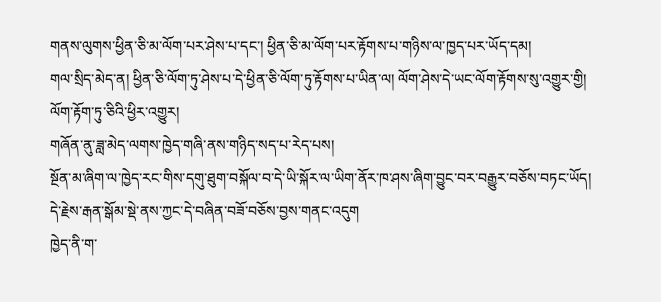གནས་ལུགས་ཕྱིན་ཅི་མ་ལོག་པར་ཤེས་པ་དང་། ཕྱིན་ཅི་མ་ལོག་པར་རྟོགས་པ་གཉིས་ལ་ཁྱད་པར་ཡོད་དམ།
གལ་སྲིད་མེད་ན། ཕྱིན་ཅི་ལོག་ཏུ་ཤེས་པ་དེ་ཕྱིན་ཅི་ལོག་ཏུ་རྟོགས་པ་ཡིན་ལ། ལོག་ཤེས་དེ་ཡང་ལོག་རྟོགས་སུ་འགྱུར་གྱི། ལོག་རྟོག་ཏུ་ཅིའི་ཕྱིར་འགྱུར།
གཞོན་ནུ་ཟླ་མེད་ལགས་ཁྱེད་གཞི་ནས་གཉིད་སད་པ་རེད་པས།
སྔོན་མ་ཞིག་ལ་ཁྱེད་རང་གིས་དགུ་ཐུག་བསྐོལ་བ་དེ་ཡི་སྐོར་ལ་ཡིག་ནོར་ཁ་ཤས་ཞིག་བྱུང་བར་བརྒྱུར་བཅོས་བཏང་ཡོད།
དེ་རྗེས་རྒན་སྒོམ་སྡེ་ནས་ཀྱང་དེ་བཞིན་བཟོ་བཅོས་བྱས་གནང་འདུག
ཁྱེད་ནི་ག་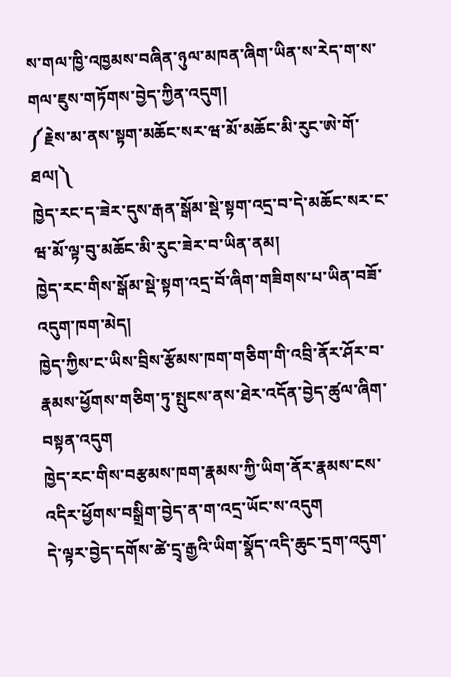ས་གལ་ཁྱི་འཁྱམས་བཞིན་ཉུལ་མཁན་ཞིག་ཡིན་ས་རེད་ག་ས་གལ་ཇུས་གཏོགས་བྱེད་ཀྱིན་འདུག།
༼རྗེས་མ་ནས་སྟག་མཆོང་སར་ཝ་མོ་མཆོང་མི་རུང་ཨེ་གོ་ཐལ།༽
ཁྱེད་རང་ད་ཟེར་དུས་རྒན་སྒོམ་སྡེ་སྟག་འདྲ་བ་དེ་མཆོང་སར་ང་ཝ་མོ་ལྟ་བུ་མཆོང་མི་རུང་ཟེར་བ་ཡིན་ནམ།
ཁྱེད་རང་གིས་སྒོམ་སྡེ་སྟག་འདྲ་བོ་ཞིག་གཟིགས་པ་ཡིན་བཟོ་འདུག་ཁག་མེད།
ཁྱེད་ཀྱིས་ང་ཡིས་བྲིས་རྩོམས་ཁག་གཅིག་གི་འབྲི་ནོར་ཤོར་བ་རྣམས་ཕྱོགས་གཅིག་ཏུ་སྤུངས་ནས་ཐེར་འདོན་བྱེད་ཚུལ་ཞིག་བསྟན་འདུག
ཁྱེད་རང་གིས་བརྩམས་ཁག་རྣམས་ཀྱི་ཡིག་ནོར་རྣམས་ངས་འདིར་ཕྱོགས་བསྒྲིག་བྱེད་ན་ག་འདྲ་ཡོང་ས་འདུག
དེ་ལྟར་བྱེད་དགོས་ཚེ་དྲྭ་རྒྱའི་ཡིག་སྣོད་འདི་ཆུང་དྲག་འདུག་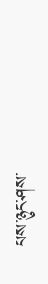པས་ཉུང་ཤས་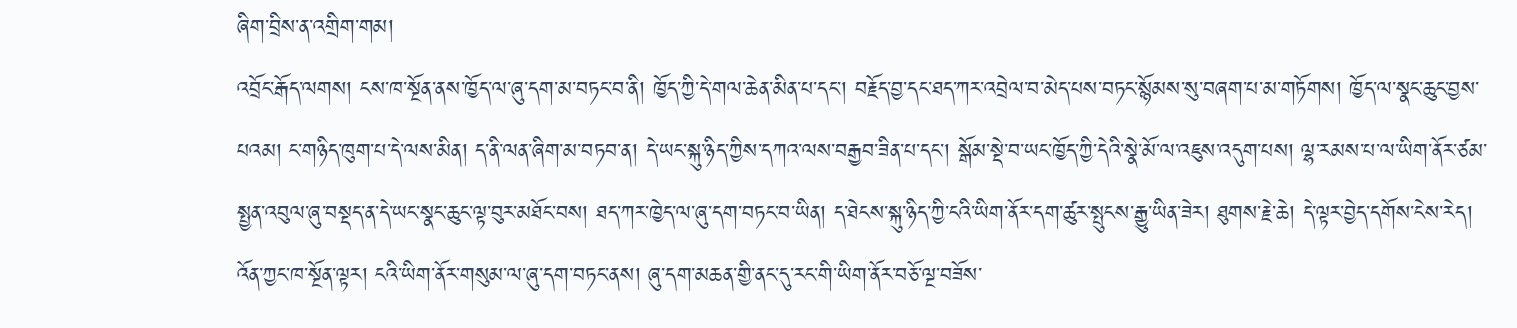ཞིག་བྲིས་ན་འགྲིག་གམ།
འབྲོང་རྒོད་ལགས། ངས་ཁ་སྔོན་ནས་ཁྱོད་ལ་ཞུ་དག་མ་བཏང་བ་ནི། ཁྱོད་ཀྱི་དེ་གལ་ཆེན་མིན་པ་དང་། བརྗོད་བྱ་དང་ཐད་ཀར་འབྲེལ་བ་མེད་པས་བཏང་སྙོམས་སུ་བཞག་པ་མ་གཏོགས། ཁྱོད་ལ་སྣང་ཆུང་བྱས་པའམ། ང་གཉིད་ཁུག་པ་དེ་ལས་མིན། ད་ནི་ལན་ཞིག་མ་བཏབ་ན། དེ་ཡང་སྐུ་ཉིད་ཀྱིས་དཀའ་ལས་བརྒྱབ་ཟིན་པ་དང་། སྒོམ་སྡེ་བ་ཡང་ཁྱོད་ཀྱི་དེའི་སྣེ་མོ་ལ་འཇུས་འདུག་པས། ལྷ་རམས་པ་ལ་ཡིག་ནོར་ཙམ་སྤྱན་འབུལ་ཞུ་བསྡད་ན་དེ་ཡང་སྣང་ཆུང་ལྟ་བུར་མཐོང་བས། ཐད་ཀར་ཁྱེད་ལ་ཞུ་དག་བཏང་བ་ཡིན། ད་ཐེངས་སྐུ་ཉིད་ཀྱི་ངའི་ཡིག་ནོར་དག་ཚུར་སྤུངས་རྒྱུ་ཡིན་ཟེར། ཐུགས་རྗེ་ཆེ། དེ་ལྟར་བྱེད་དགོས་ངེས་རེད། འོན་ཀྱང་ཁ་སྔོན་ལྟར། ངའི་ཡིག་ནོར་གསུམ་ལ་ཞུ་དག་བཏང་ནས། ཞུ་དག་མཆན་གྱི་ནང་དུ་རང་གི་ཡིག་ནོར་བཅོ་ལྔ་བཟོས་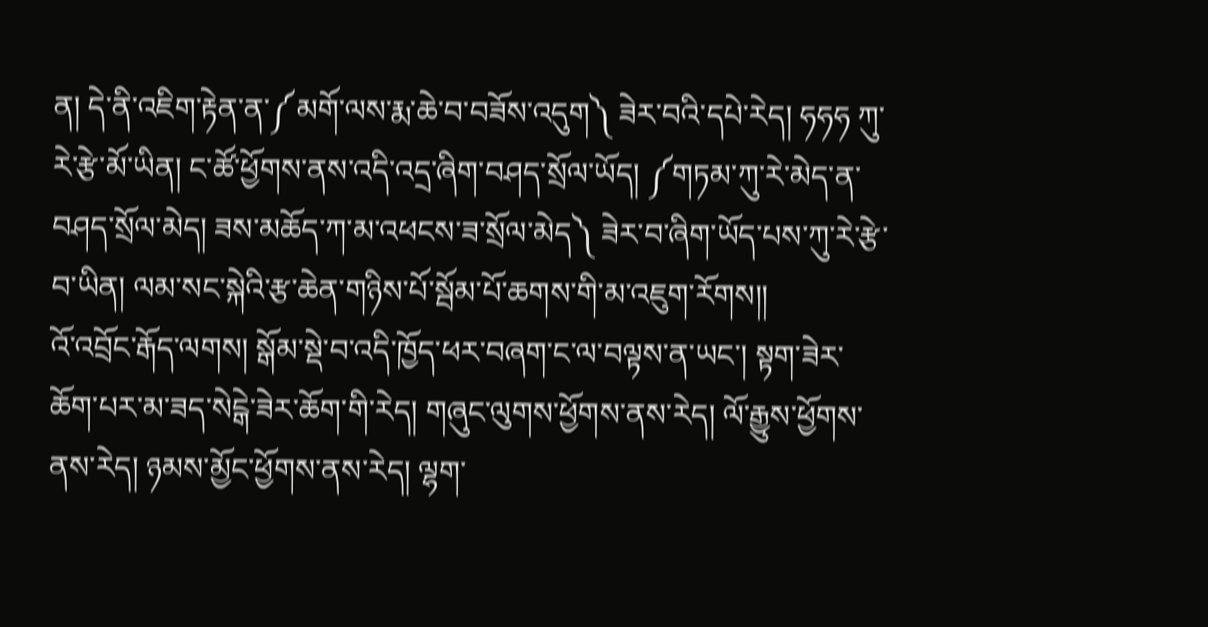ན། དེ་ནི་འཇིག་རྟེན་ན་༼མགོ་ལས་རྨ་ཆེ་བ་བཟོས་འདུག༽ ཟེར་བའི་དཔེ་རེད། ཧཧཧ ཀུ་རེ་རྩེ་མོ་ཡིན། ང་ཚོ་ཕྱོགས་ནས་འདི་འདྲ་ཞིག་བཤད་སྲོལ་ཡོད། ༼གཏམ་ཀུ་རེ་མེད་ན་བཤད་སྲོལ་མེད། ཟས་མཆོད་ཀ་མ་འཕངས་ཟ་སྲོལ་མེད༽ ཟེར་བ་ཞིག་ཡོད་པས་ཀུ་རེ་རྩེ་བ་ཡིན། ལམ་སང་སྐེའི་རྩ་ཆེན་གཉིས་པོ་སྦོམ་པོ་ཆགས་གི་མ་འཇུག་རོགས།།
འོ་འབྲོང་རྒོད་ལགས། སྒོམ་སྡེ་བ་འདི་ཁྱོད་ཕར་བཞག་ང་ལ་བལྟས་ན་ཡང་། སྟག་ཟེར་ཆོག་པར་མ་ཟད་སེངྒེ་ཟེར་ཆོག་གི་རེད། གཞུང་ལུགས་ཕྱོགས་ནས་རེད། ལོ་རྒྱུས་ཕྱོགས་ནས་རེད། ཉམས་མྱོང་ཕྱོགས་ནས་རེད། ལྷག་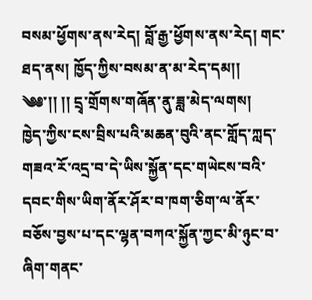བསམ་ཕྱོགས་ནས་རེད། བློ་རྒྱ་ཕྱོགས་ནས་རེད། གང་ཐད་ནས། ཁྱོད་ཀྱིས་བསམ་ན་མ་རེད་དམ།།
༄༅་།། །། དྲྭ་གྲོགས་གཞོན་ནུ་ཟླ་མེད་ལགས།
ཁྱེད་ཀྱིས་ངས་བྲིས་པའི་མཆན་བུའི་ནང་གློད་ཀླད་གཟའ་རོ་འདྲ་བ་དེ་ཡིས་སྐྱོན་དང་གཡེངས་བའི་དབང་གིས་ཡིག་ནོར་ཤོར་བ་ཁག་ཅིག་ལ་ནོར་བཅོས་བྱས་པ་དང་ལྷན་བཀའ་སྐྱོན་ཀྱང་མི་ཉུང་བ་ཞིག་གནང་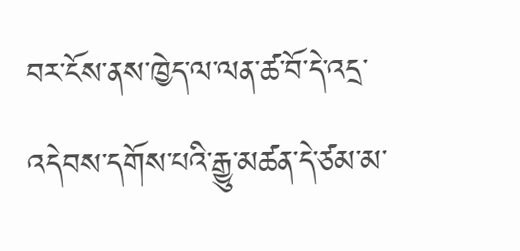བར་ངོས་ནས་ཁྱེད་ལ་ལན་ཚ་བོ་དེ་འདྲ་འདེབས་དགོས་པའི་རྒྱུ་མཚན་དེ་ཙམ་མ་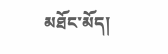མཐོང་མོད།